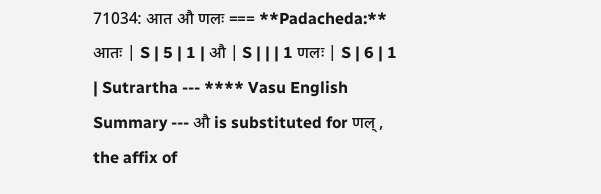71034: आत औ णलः === **Padacheda:** आतः | S | 5 | 1 | औ | S | | | 1 णलः | S | 6 | 1 | Sutrartha --- **** Vasu English Summary --- औ is substituted for णल् , the affix of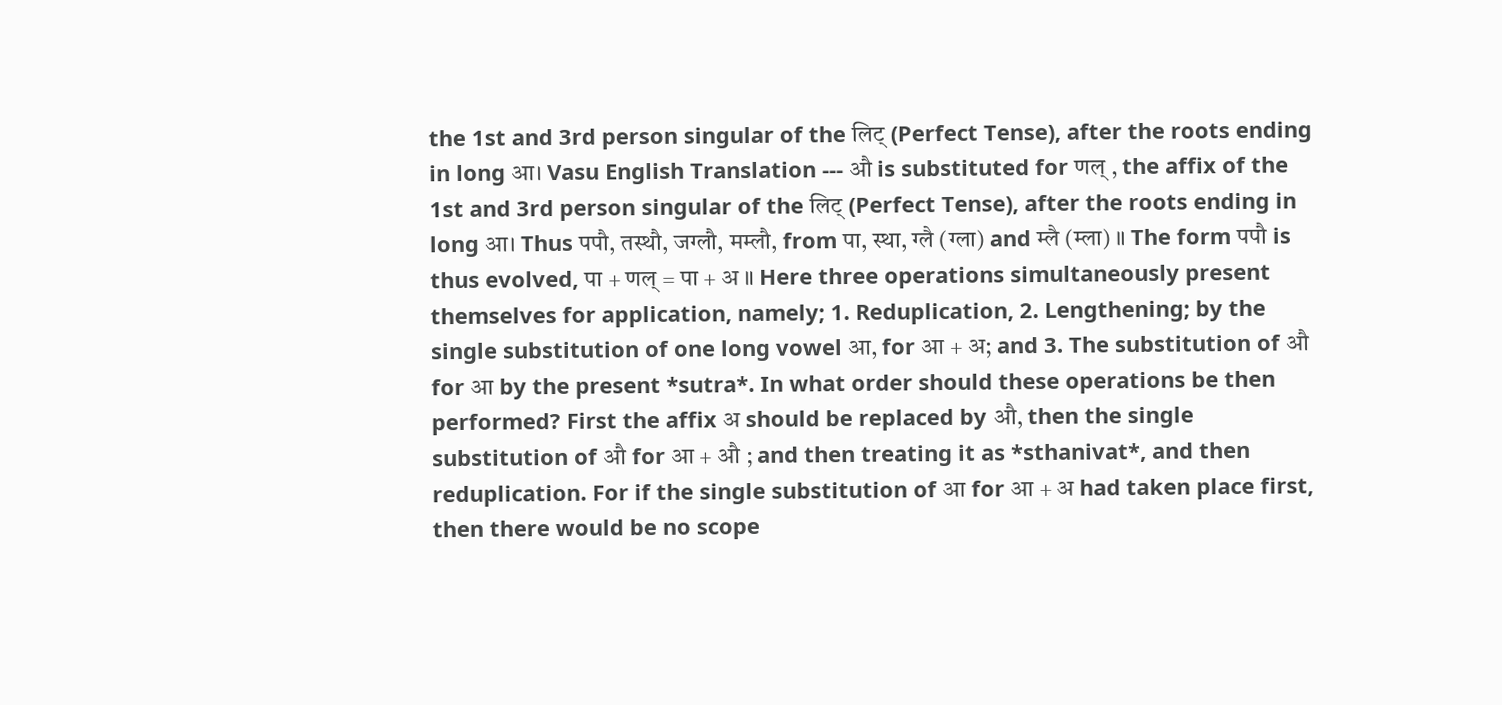the 1st and 3rd person singular of the लिट् (Perfect Tense), after the roots ending in long आ। Vasu English Translation --- औ is substituted for णल् , the affix of the 1st and 3rd person singular of the लिट् (Perfect Tense), after the roots ending in long आ। Thus पपौ, तस्थौ, जग्लौ, मम्लौ, from पा, स्था, ग्लै (ग्ला) and म्लै (म्ला) ॥ The form पपौ is thus evolved, पा + णल् = पा + अ ॥ Here three operations simultaneously present themselves for application, namely; 1. Reduplication, 2. Lengthening; by the single substitution of one long vowel आ, for आ + अ; and 3. The substitution of औ for आ by the present *sutra*. In what order should these operations be then performed? First the affix अ should be replaced by औ, then the single substitution of औ for आ + औ ; and then treating it as *sthanivat*, and then reduplication. For if the single substitution of आ for आ + अ had taken place first, then there would be no scope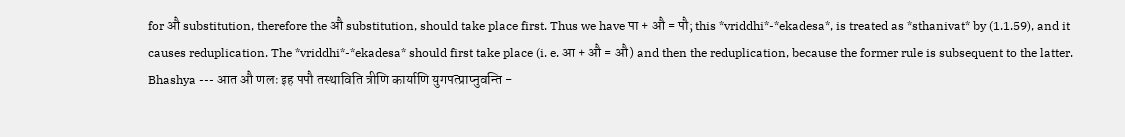for औ substitution, therefore the औ substitution, should take place first. Thus we have पा + औ = पौ; this *vriddhi*-*ekadesa*, is treated as *sthanivat* by (1.1.59), and it causes reduplication. The *vriddhi*-*ekadesa* should first take place (i. e. आ + औ = औ) and then the reduplication, because the former rule is subsequent to the latter. Bhashya --- आत औ णलः इह पपौ तस्थाविति त्रीणि कार्याणि युगपत्प्राप्नुवन्ति -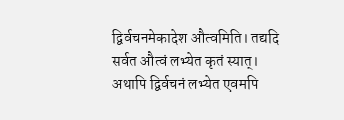द्विर्वचनमेकादेश औत्वमिति। तद्यदि सर्वत औत्वं लभ्येत कृतं स्यात्। अथापि द्विर्वचनं लभ्येत एवमपि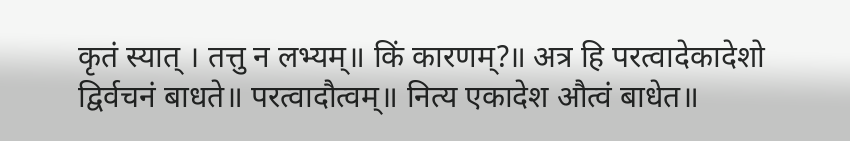कृतं स्यात् । तत्तु न लभ्यम्॥ किं कारणम्?॥ अत्र हि परत्वादेकादेशो द्विर्वचनं बाधते॥ परत्वादौत्वम्॥ नित्य एकादेश औत्वं बाधेत॥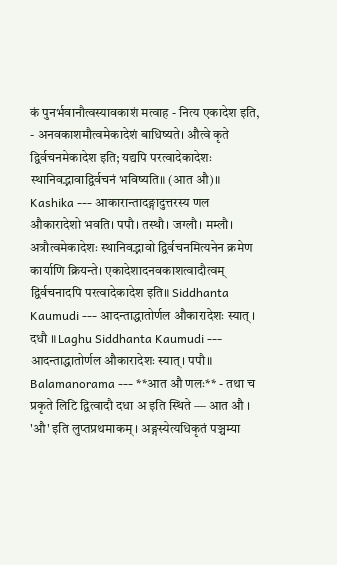कं पुनर्भवानौत्वस्यावकाशं मत्वाह - नित्य एकादेश इति, - अनवकाशमौत्वमेकादेशं बाधिष्यते। औत्वे कृते द्विर्वचनमेकादेश इति; यद्यपि परत्वादेकादेशः स्थानिवद्भावाद्विर्वचनं भविष्यति॥ (आत औ)॥ Kashika --- आकारान्तादङ्गादुत्तरस्य णल औकारादेशो भवति। पपौ। तस्थौ। जग्लौ। मम्लौ। अत्रौत्वमेकादेशः स्थानिवद्भावो द्विर्वचनमित्यनेन क्रमेण कार्याणि क्रियन्ते। एकादेशादनवकाशत्वादौत्वम् द्विर्वचनादपि परत्वादेकादेश इति॥ Siddhanta Kaumudi --- आदन्ताद्धातोर्णल औकारादेशः स्यात् । दधौ ॥ Laghu Siddhanta Kaumudi --- आदन्ताद्धातोर्णल औकारादेशः स्यात्। पपौ॥ Balamanorama --- **आत औ णलः** - तथा च प्रकृते लिटि द्वित्वादौ दधा अ इति स्थिते — आत औ । 'औ' इति लुप्तप्रथमाकम् । अङ्गस्येत्यधिकृतं पञ्चम्या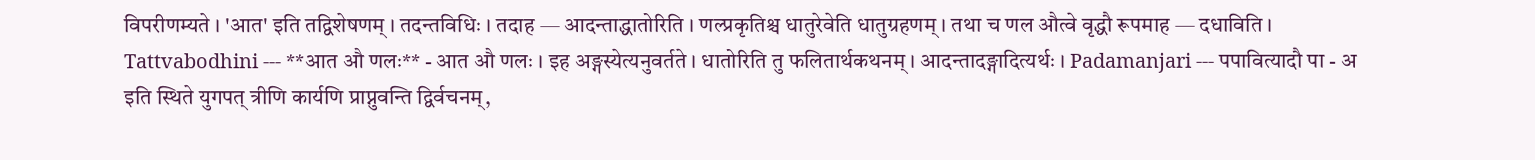विपरीणम्यते । 'आत' इति तद्विशेषणम् । तदन्तविधिः । तदाह — आदन्ताद्धातोरिति । णल्प्रकृतिश्च धातुरेवेति धातुग्रहणम् । तथा च णल औत्वे वृद्धौ रूपमाह — दधाविति । Tattvabodhini --- **आत औ णलः** - आत औ णलः । इह अङ्गस्येत्यनुवर्तते । धातोरिति तु फलितार्थकथनम् । आदन्तादङ्गादित्यर्थः । Padamanjari --- पपावित्यादौ पा - अ इति स्थिते युगपत् त्रीणि कार्यणि प्राप्नुवन्ति द्विर्वचनम्,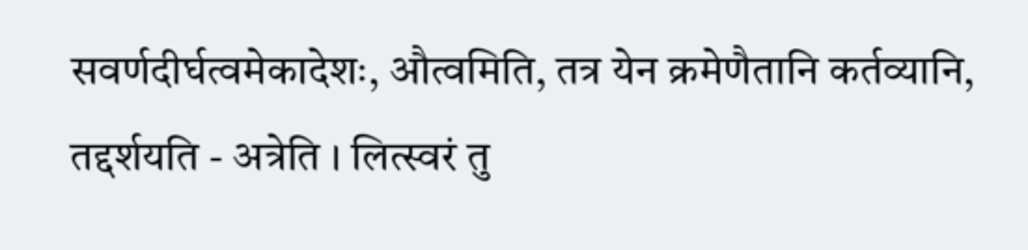सवर्णदीर्घत्वमेकादेशः, औत्वमिति, तत्र येन क्रमेणैतानि कर्तव्यानि, तद्दर्शयति - अत्रेति । लित्स्वरं तु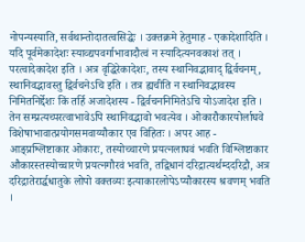नोपन्यस्याति, सर्वथान्तोदातत्वसिद्धेः । उक्तक्रमे हेतुमाह - एकादेशादिति । यदि पूर्वमेकादेशः स्याव्द्यपवर्गाभावादौत्वं न स्यादित्यनवकाशं तत् । परत्वादेकादेश इति । अत्र वृद्धिरेकादेशः, तस्य स्थानिवद्भावाद् द्विर्वचनम्, स्थानिवद्भावस्तु द्विर्वचनेऽचि इति । तत्र ह्यचीति न स्थानिवद्भावस्य निमितनिर्द्देशः किं तर्हि अजादेशस्य - द्विर्वचननिमितेऽचि योऽजादेश इति । तेन सम्प्रत्यच्परत्वाभावेऽपि स्थानिवद्भावो भवत्येव । ओकारौकारयोर्लाघवे विशेषाभावात्प्रयोगसमवाय्यौकार एव विहितः । अपर आह - आङ्प्रश्लिष्टाकार ओकारः, तस्योच्चारणे प्रयत्नलाघवं भवति विश्लिष्टाकार औकारस्तस्योच्चारणे प्रयत्नगौरवं भवति, तद्विधानं दरिद्रात्यर्थम्ददरिद्रौ, अत्र दरिद्रातेरार्द्धधातुके लोपो वक्तव्यः इत्याकारलोपेऽप्यौकारस्य श्रवणम् भवति ।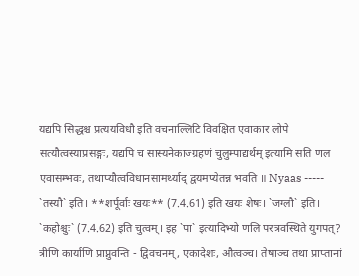यद्यपि सिद्धश्च प्रत्ययविधौ इति वचनाल्लिटि विवक्षित एवाकार लोपे सत्यौत्वस्याप्रसङ्गः, यद्यपि च सास्यनेकाज्ग्रहणं चुलुम्पाद्यर्थम् इत्यामि सति णल एवासम्भवः, तथाप्यौत्वविधानसामर्थ्याद् द्वयमप्येतन्न भवति ॥ Nyaas ----- `तस्यौ` इति। **शर्पूर्वाः खयः** (7.4.61) इति खयः शेषः। `जग्लौ` इति। `कहोश्चुः` (7.4.62) इति चुत्वम्। इह `पा` इत्यादिभ्यो णलि परत्रवस्थिते युगपत्? त्रीणि कार्याणि प्राप्नुवन्ति - द्विवचनम्, एकादेशः, औत्वञ्च। तेषाञ्च तथा प्राप्तानां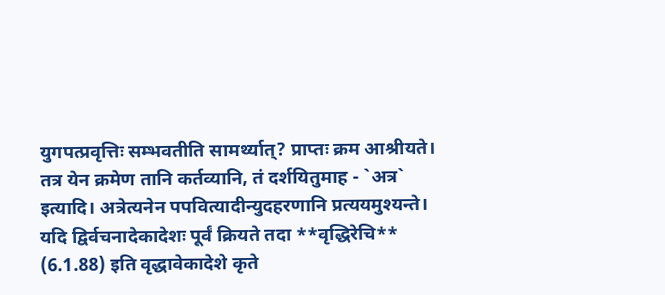युगपत्प्रवृत्तिः सम्भवतीति सामर्थ्यात्? प्राप्तः क्रम आश्रीयते। तत्र येन क्रमेण तानि कर्तव्यानि, तं दर्शयितुमाह - `अत्र` इत्यादि। अत्रेत्यनेन पपवित्यादीन्युदहरणानि प्रत्ययमुश्यन्ते। यदि द्विर्वचनादेकादेशः पूर्वं क्रियते तदा **वृद्धिरेचि** (6.1.88) इति वृद्धावेकादेशे कृते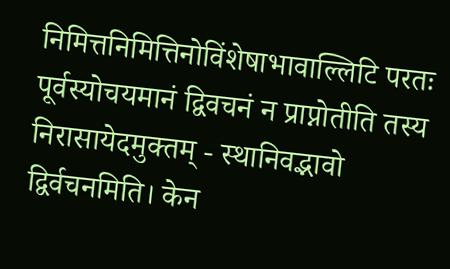निमित्तनिमित्तिनोविंशेषाभावाल्लिटि परतः पूर्वस्योचयमानं द्विवचनं न प्राप्नोतीति तस्य निरासायेदमुक्तम् - स्थानिवद्भावो द्विर्वचनमिति। केन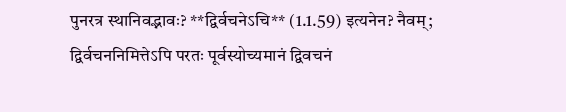पुनरत्र स्थानिवद्भावः? **द्विर्वचनेऽचि** (1.1.59) इत्यनेन? नैवम्; द्विर्वचननिमित्तेऽपि परतः पूर्वस्योच्यमानं द्विवचनं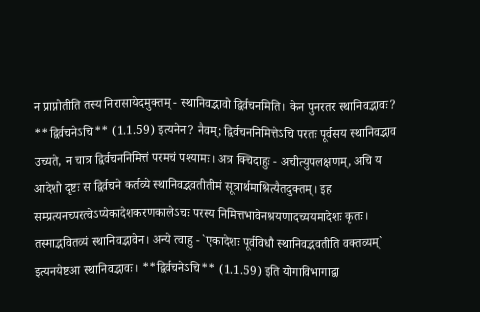न प्राप्नोतीति तस्य निरासायेदमुक्तम् - स्थानिवद्भावो द्विर्वचनमिति। केन पुनरतर स्थानिवद्भावः? **द्विर्वचनेऽचि** (1.1.59) इत्यनेन? नैवम्; द्विर्वचननिमित्तेऽचि परतः पूर्वसय स्थानिवद्भाव उच्यते, न चात्र द्विर्वचननिमित्तं परमचं पश्यामः। अत्र क्चिदाहुः - अचीत्युपलक्षणम्, अचि य आदेशो दृष्टः स द्विर्वचने कर्तव्ये स्थानिवद्भवतीतीमं सूत्रार्थमाश्रित्यैतदुक्तम्। इह सम्प्रत्यनच्परत्वेऽप्येकादेशकरणकालेऽचः परस्य निमित्तभावेनश्रयणादच्ययमादेशः कृतः। तस्माद्भवितव्यं स्थानिवद्भावेन। अन्ये त्वाहु - `एकादेशः पूर्वविधौ स्थानिवद्भवतीति वक्तव्यम्` इत्यनयेष्टआ स्थानिवद्भावः। **द्विर्वचनेऽचि** (1.1.59) इति योगाविभागाद्वा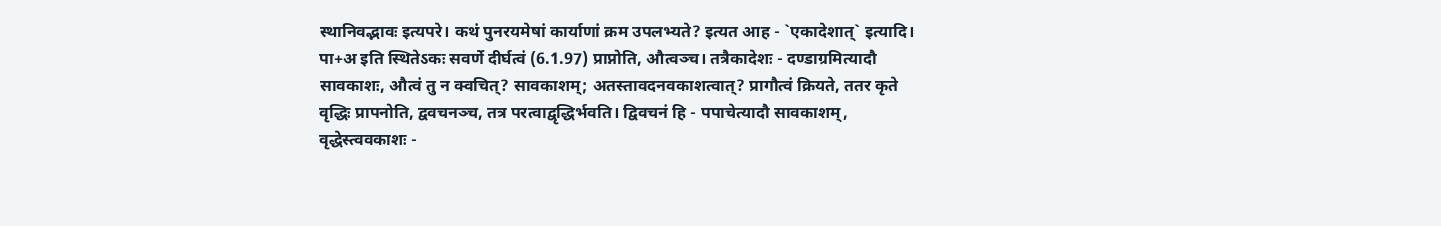स्थानिवद्भावः इत्यपरे। कथं पुनरयमेषां कार्याणां क्रम उपलभ्यते? इत्यत आह - `एकादेशात्` इत्यादि। पा+अ इति स्थितेऽकः सवर्णे दीर्घत्वं (6.1.97) प्राप्नोति, औत्वञ्च। तत्रैकादेशः - दण्डाग्रमित्यादौ सावकाशः, औत्वं तु न क्वचित्? सावकाशम्; अतस्तावदनवकाशत्वात्? प्रागौत्वं क्रियते, ततर कृते वृद्धिः प्रापनोति, द्ववचनञ्च, तत्र परत्वाद्वृद्धिर्भवति। द्विवचनं हि - पपाचेत्यादौ सावकाशम्, वृद्धेस्त्ववकाशः -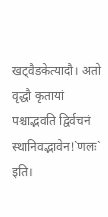खट्वैडकेत्यादौ। अतो वृद्धौ कृतायां पश्चाद्भवति द्विर्वचनं स्थानिवद्भावेन!`णलः` इति।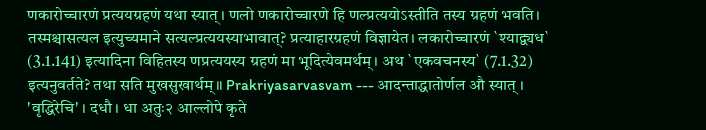णकारोच्चारणं प्रत्ययग्रहणं यथा स्यात्। णलो णकारोच्चारणे हि णल्प्रत्ययोऽस्तीति तस्य ग्रहणं भवति। तस्मश्चासत्यल इत्युच्यमाने सत्यल्प्रत्ययस्याभावात्? प्रत्याहारग्रहणं विज्ञायेत। लकारोच्चारणं `श्याद्व्यध` (3.1.141) इत्यादिना विहितस्य णप्रत्ययस्य ग्रहणं मा भूदित्येवमर्थम्। अथ `एकवचनस्य` (7.1.32) इत्यनुवर्तते? तथा सति मुखसुखार्थम्॥ Prakriyasarvasvam --- आदन्ताद्धातोर्णल औ स्यात् । 'वृद्धिरेचि' । दधौ । धा अतुः२ आल्लोपे कृते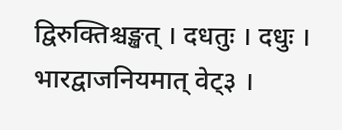द्विरुक्तिश्चङ्खत् । दधतुः । दधुः । भारद्वाजनियमात् वेट्३ ।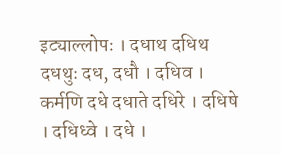इट्याल्लोपः । दधाथ दधिथ दधथुः दध, दधौ । दधिव । कर्मणि दधे दधाते दधिरे । दधिषे । दधिध्वे । दधे ।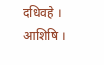दधिवहे । आशिषि ।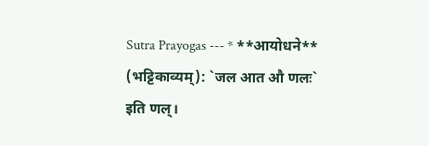Sutra Prayogas --- * **आयोधने** (भट्टिकाव्यम्): `जल आत औ णलः` इति णल्।